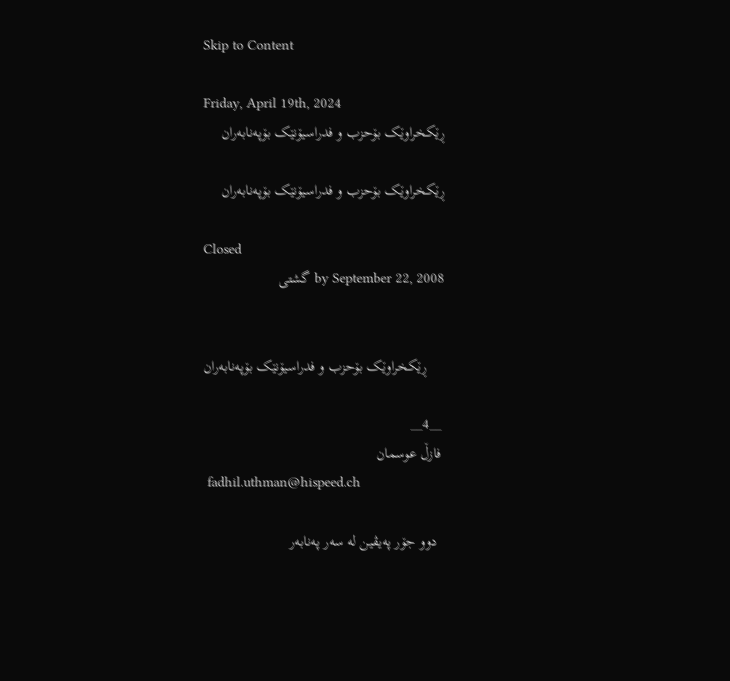Skip to Content

Friday, April 19th, 2024
ڕێکخراوێک بۆحزب و فدراسیۆنێک بۆپه‌نابه‌ران

ڕێکخراوێک بۆحزب و فدراسیۆنێک بۆپه‌نابه‌ران

Closed
by September 22, 2008 گشتی


     ڕێکخراوێک بۆحزب و فدراسیۆنێک بۆپه‌نابه‌ران

 __4__
 فازڵ عوسمان
 fadhil.uthman@hispeed.ch

  دوو جۆر په‌یڤین له‌ سه‌ر په‌نابه‌ر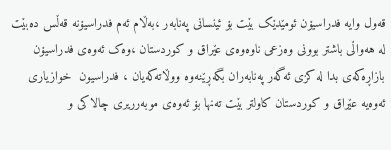قه‌ول وایه‌ فدراسیۆن ئومێدێک بێت بۆ ئینسانی په‌نابه‌ر ،به‌ڵام ئه‌م فدراسیۆنه‌ قه‌ڵس ده‌بێت له‌ هه‌واڵی باشتر بوونی وه‌زعی ناوه‌وه‌ی عێراق و کوردستان ،وه‌ک ئه‌وه‌ی فدراسیۆن بازاڕه‌که‌ی بدا له‌ کزی ئه‌گه‌ر په‌نابه‌ران بگه‌ڕێنه‌وه‌ ووڵاته‌که‌یان ، فدراسیون  خوازیاری ئه‌وه‌یه‌ عێراق و کوردستان کاولتر بێت ته‌نها بۆ ئه‌وه‌ی موبه‌رریری چالاکی و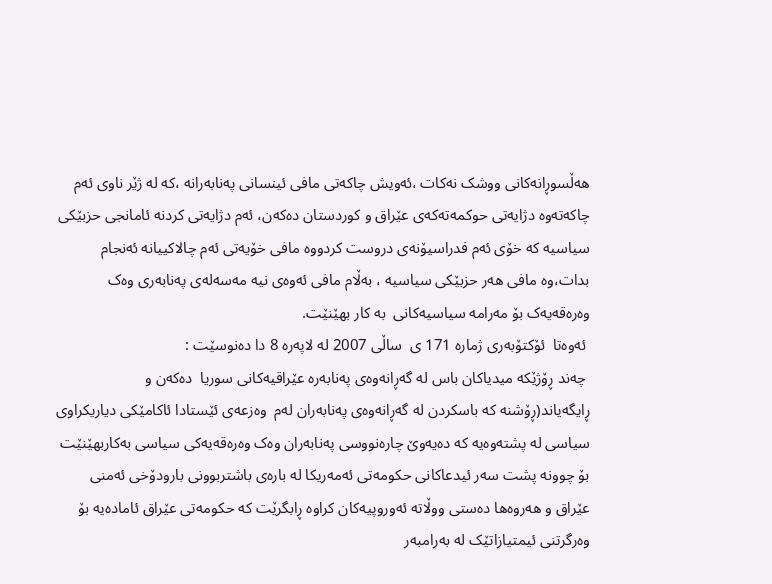هه‌ڵسوڕانه‌کانی ووشک نه‌کات ،ئه‌ویش چاکه‌تی مافی ئینسانی په‌نابه‌رانه‌ ،که‌ له‌ ژێر ناوی ئه‌م چاکه‌ته‌وه‌ دژایه‌تی حوکمه‌ته‌که‌ی عێراق و کوردستان ده‌که‌ن، ئه‌م دژایه‌تی کردنه‌ ئامانجی حزبێکی سیاسیه‌ که‌ خۆی ئه‌م فدراسیۆنه‌ی دروست کردووه‌ مافی خۆیه‌تی ئه‌م چالاکییانه‌ ئه‌نجام بدات،وه‌ مافی هه‌ر حزبێکی سیاسیه‌ ، به‌ڵام مافی ئه‌وه‌ی نیه‌ مه‌سه‌له‌ی په‌نابه‌ری وه‌ک وه‌ره‌قه‌یه‌ک بۆ مه‌رامه‌ سیاسیه‌کانی  به‌ کار بهێنێت.
 ئه‌وه‌تا  ئۆکتۆبه‌ری ژماره‌ 171 ی  ساڵی 2007 له‌ لاپه‌ره‌ 8 دا ده‌نوسێت :
 چه‌ند ڕۆژێکه‌ میدیاکان باس له‌ گه‌ڕانه‌وه‌ی په‌نابه‌ره‌ عێراقیه‌کانی سوریا  ده‌که‌ن و ڕایگه‌یاند(ڕۆشنه‌ که‌ باسکردن له‌ گه‌ڕانه‌وه‌ی په‌نابه‌ران له‌م  وه‌زعه‌ی ئێستادا ئاکامێکی دیاریکراوی سیاسی له‌ پشته‌وه‌یه‌ که‌ ده‌یه‌وێ چاره‌نووسی په‌نابه‌ران وه‌ک وه‌ره‌قه‌یه‌کی سیاسی به‌کاربهێنێت بۆ چوونه‌ پشت سه‌ر ئیدعاکانی حکومه‌تی ئه‌مه‌ریکا له‌ باره‌ی باشتربوونی بارودۆخی ئه‌منی عێراق و هه‌روه‌ها ده‌ستی ووڵاته‌ ئه‌وروپیه‌کان کراوه‌ ڕابگرێت که‌ حکومه‌تی عێراق ئاماده‌یه‌ بۆ وه‌رگرتنی ئیمتیازاتێک له‌ به‌رامبه‌ر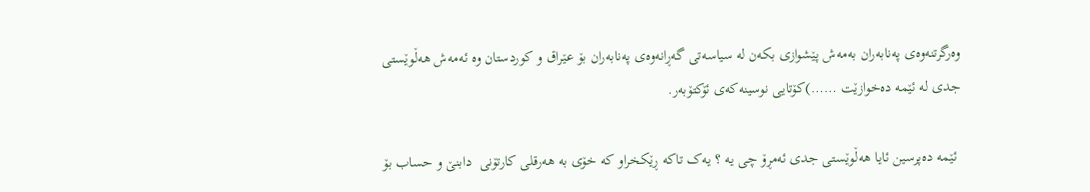وه‌رگرتنه‌وه‌ی په‌نابه‌ران به‌مه‌ش پێشوازی بکه‌ن له‌ سیاسه‌تی گه‌ڕانه‌وه‌ی په‌نابه‌ران بۆ عێراق و کوردستان وه‌ ئه‌مه‌ش هه‌ڵوێستی جدی له‌ ئێمه‌ ده‌خوازێت ……)کۆتایی نوسینه‌که‌ی ئۆکتۆبه‌ر.

 ئێمه‌ ده‌پرسین ئایا هه‌ڵوێستی جدی ئه‌مڕۆ چی یه‌ ؟ یه‌ک تاکه‌ ڕێکخراو که‌ خۆی به‌ هه‌رقلی کارتۆنی  دابنێ‌ و حساب بۆ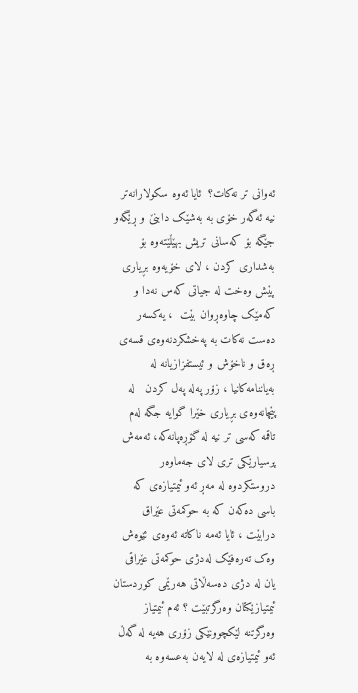ئه‌وانی تر نه‌کات؟  ئایا ئه‌وه‌ سکولارانه‌تر نیه‌ ئه‌گه‌ر خۆی به‌ به‌شێک دابنێ و ڕێگه‌و جێگه‌ بۆ که‌سانی تریش بهێڵێته‌وه‌ بۆ به‌شداری کردن ، لای خۆیه‌وه‌ بڕیاری پێش وه‌خت له‌ جیاتی که‌س نه‌دا و که‌مێک چاوه‌ڕوان بێت  ، یه‌کسه‌ر ده‌ست نه‌کات به‌ په‌خشکردنه‌وه‌ی قسه‌ی ڕه‌ق و ناخۆش و ئیستفزازیانه‌ له‌ به‌یاننامه‌کانیا ، زۆر په‌له‌ په‌ل کردن   له‌ پێچانه‌وه‌ی بڕیاری خێرا گوایه‌ جگه‌ له‌م تاقمه‌ که‌سی تر نیه‌ له‌ گۆڕه‌پانه‌که‌، ئه‌مه‌ش پرسیارێکی تری لای جه‌ماوه‌ر دروستکردوه‌ له‌ مه‌ڕ ئه‌و ئیمتیازه‌ی که‌ باسی ده‌که‌ن که‌ به‌ حوکمه‌تی عێراق درابێت ، ئایا ئه‌مه‌ ناکاته‌ ئه‌وه‌ی ئێوه‌ش وه‌ک ته‌ره‌فێک له‌دژی حوکمه‌تی عێراقی یان له‌ دژی ده‌سه‌ڵاتی هه‌رێمی کوردستان  ئیمتیازێکتان وه‌رگرتبێت ؟ ئه‌م ئیمتیاز وه‌رگرتنه‌ لێکچوونێکی زۆری هه‌یه‌ له‌ گه‌ڵ ئه‌و ئیمتیازه‌ی له‌ لایه‌ن به‌عسه‌وه‌ به‌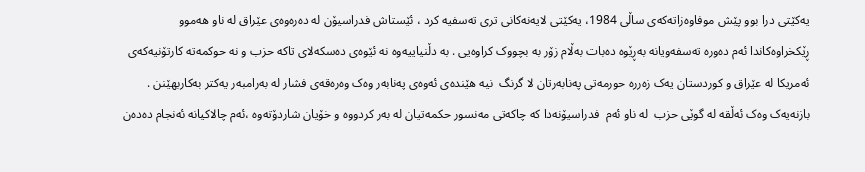یه‌کێتی درا بوو پێش موفاوه‌زاته‌که‌ی ساڵی 1984، یه‌کێتی لایه‌نه‌کانی تری ته‌سفیه‌ کرد ، ئێستاش فدراسیۆن له‌ ده‌ره‌وه‌ی عێراق له‌ ناو هه‌موو ڕێکخراوه‌کاندا ئه‌م ده‌وره‌ ته‌سفه‌ویانه‌ به‌ڕێوه‌ ده‌بات به‌ڵام زۆر به‌ بچووک کراوه‌یی . به‌ دڵنیاییه‌وه‌ نه‌ ئێوه‌ی ده‌سکه‌لای تاکه‌ حزب و نه‌ حوکمه‌ته‌ کارتۆنیه‌که‌ی ئه‌مریکا له‌ عێراق و کوردستان یه‌ک زه‌رره‌ حورمه‌تی په‌نابه‌رتان لا گرنگ  نیه‌ هێنده‌ی ئه‌وه‌ی په‌نابه‌ر وه‌ک وه‌ره‌قه‌ی فشار له‌ به‌رامبه‌ر یه‌کتر به‌کاربهێنن . بازنه‌یه‌ک وه‌ک ئه‌ڵقه‌ له‌ گوێی حزب  له‌ ناو ئه‌م  فدراسیۆنه‌دا که‌ چاکه‌تی مه‌نسور حکمه‌تیان له‌ به‌ر کردووه‌ و خۆیان شاردۆته‌وه‌ ،ئه‌م چالاکیانه‌ ئه‌نجام ده‌ده‌ن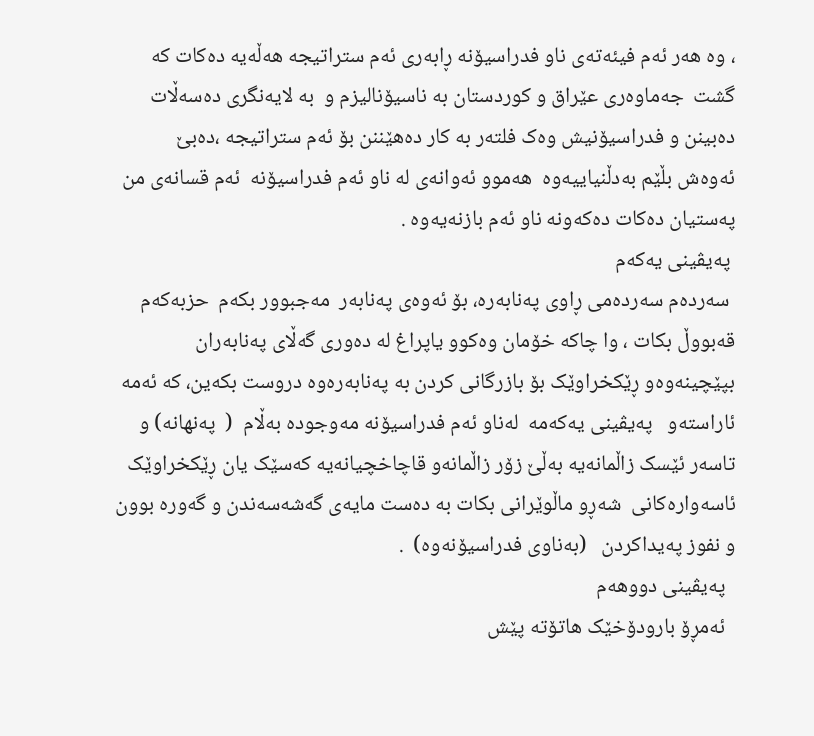، وه‌ هه‌ر ئه‌م فیئه‌ته‌ی ناو فدراسیۆنه‌ ڕابه‌ری ئه‌م ستراتیجه‌ هه‌ڵه‌یه‌ ده‌کات که‌ گشت  جه‌ماوه‌ری عێراق و کوردستان به‌ ناسیۆنالیزم و  به‌ لایه‌نگری ده‌سه‌ڵات ده‌بینن و فدراسیۆنیش وه‌ک فلته‌ر به‌ کار ده‌هێننن بۆ ئه‌م ستراتیجه‌ ،ده‌بێ ئه‌وه‌ش بڵێم به‌دڵنیاییه‌وه‌  هه‌موو ئه‌وانه‌ی له‌ ناو ئه‌م فدراسیۆنه‌  ئه‌م قسانه‌ی من په‌ستیان ده‌کات ده‌که‌ونه‌ ناو ئه‌م بازنه‌یه‌وه‌ .
 په‌یڤینی یه‌که‌م
 سه‌رده‌م سه‌رده‌می ڕاوی په‌نابه‌ره‌، بۆ ئه‌وه‌ی په‌نابه‌ر  مه‌جبوور بکه‌م  حزبه‌که‌م قه‌بووڵ بکات ، وا چاکه‌ خۆمان وه‌کوو یاپراغ له‌ ده‌وری گه‌ڵای په‌نابه‌ران بپێچینه‌وه‌و ڕێکخراوێک بۆ بازرگانی کردن به‌ په‌نابه‌ره‌وه‌ دروست بکه‌ین، که‌ ئه‌مه‌ ئاراسته‌و  ‌ په‌یڤینی یه‌که‌مه‌  له‌ناو ئه‌م فدراسیۆنه‌ مه‌وجوده به‌ڵام  (  په‌نهانه‌) و تاسه‌ر ئێسک زاڵمانه‌یه به‌ڵێ زۆر زاڵمانه‌و قاچاخچیانه‌یه‌ که‌سێک یان ڕێکخراوێک   ئاسه‌واره‌کانی  شه‌ڕو ماڵوێرانی بکات به‌ ده‌ست مایه‌ی گه‌شه‌سه‌ندن و گه‌وره‌ بوون و نفوز په‌یداکردن   (به‌ناوی فدراسیۆنه‌وه‌)  .
  په‌یڤینی دووهه‌م
  ئه‌مڕۆ بارودۆخێک هاتۆته‌ پێش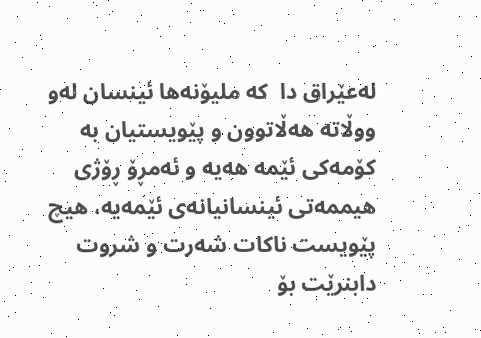له‌عێراق دا  که‌ ملیۆنه‌ها ئینسان له‌و ووڵاته‌ هه‌ڵاتوون و پێویستیان به‌ کۆمه‌کی ئێمه‌ هه‌یه‌ و ئه‌مڕۆ ڕۆژی هیممه‌تی ئینسانیانه‌ی ئێمه‌یه‌، هیچ پێویست ناکات شه‌رت و شروت دابنرێت بۆ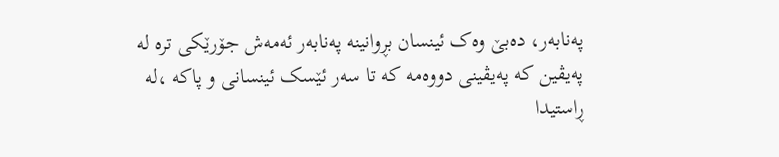په‌نابه‌ر، ده‌بێ وه‌ک ئینسان بڕوانینه‌ په‌نابه‌ر ئه‌مه‌ش جۆرێکی تره‌ له‌ په‌یڤین که‌ په‌یڤینی دووه‌مه‌ که‌ تا سه‌ر ئێسک ئینسانی و پاکه‌ ،له‌ ڕاستیدا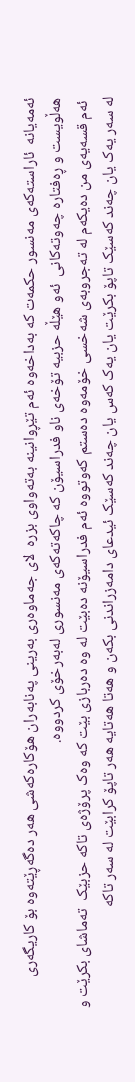ئه‌مه‌یانه‌  ئاراسته‌که‌ی مه‌نسور حکمه‌ت که‌ به‌داخه‌وه‌ ئه‌م تێڕوانینه‌ به‌ته‌واوی بزره‌  لای جه‌ماوه‌ری به‌رینی په‌نابه‌ران هۆکاره‌که‌شی هه‌ر ده‌گه‌ڕێته‌وه‌ بۆ کاریگه‌ری هه‌ڵویست و ڕه‌فتاره چه‌وته‌کانی  ئه‌و هێڵه‌ حزبیه‌ تۆخه‌ی ناو فدراسیۆن که‌ چاکه‌ته‌که‌ی مه‌نسوری له‌به‌رخۆی کردووه‌.
 ئه‌م قسه‌یه‌ی من ده‌یکه‌م له‌ ته‌جروبه‌ی شه‌خسی خۆمه‌وه‌ ده‌ستم که‌وتووه‌ ئه‌م فدراسیۆنه‌ ده‌بێت له‌ وه‌ ده‌ربازی بێت که‌ وه‌ک پرۆژه‌ی تاکه‌ حزبێک  ته‌ماشای بکرێت و له‌ سه‌ر یه‌ک یان چه‌ند که‌سێک تاپۆ بکرێت یان یه‌ک که‌س یان چه‌ند که‌سێک ئیدعای دامه‌زراندنی بکه‌ن و هه‌تا هه‌تایه‌ هه‌ر تاپۆ کرابێت له‌ سه‌ر تاکه‌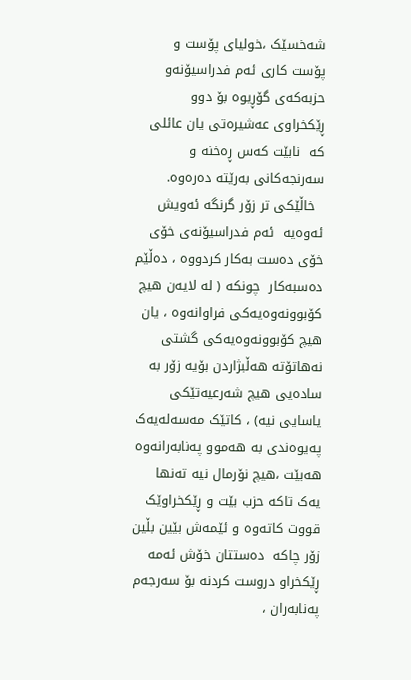شه‌خسێک ،خولیای پۆست و پۆست کاری ئه‌م فدراسیۆنه‌و حزبه‌که‌ی گۆڕیوه‌ بۆ دوو ڕێکخراوی عه‌شیره‌تی یان عائلی که‌  نابێت که‌س ڕه‌خنه‌ و سه‌رنجه‌کانی به‌رێته‌ ده‌ره‌وه‌.
  خاڵێکی تر زۆر گرنگه‌ ئه‌ویش ئه‌وه‌یه‌  ئه‌م فدراسیۆنه‌ی خۆی خۆی ده‌ست به‌کار کردووه‌ ، ده‌ڵێم ده‌سبه‌کار  چونکه‌ ( له‌ لایه‌ن هیچ کۆبوونه‌وه‌یه‌کی فراوانه‌وه‌ ، یان هیچ کۆبوونه‌وه‌یه‌کی گشتی  نه‌هاتۆته‌ هه‌ڵبژاردن بۆیه‌ زۆر به‌ ساده‌یی هیچ شه‌رعیه‌تێکی یاسایی نیه‌) ، کاتێک مه‌سه‌له‌یه‌ک په‌یوه‌ندی به‌ هه‌موو په‌نابه‌رانه‌وه‌ هه‌بێت ،هیچ نۆرمال نیه‌ ته‌نها یه‌ک تاکه‌ حزب بێت و ڕێکخراوێک قووت کاته‌وه‌ و ئێمه‌ش بێین بڵین زۆر چاکه‌  ده‌ستتان خۆش ئه‌مه‌ ڕێکخراو دروست کردنه‌ بۆ سه‌رجه‌م په‌نابه‌ران ،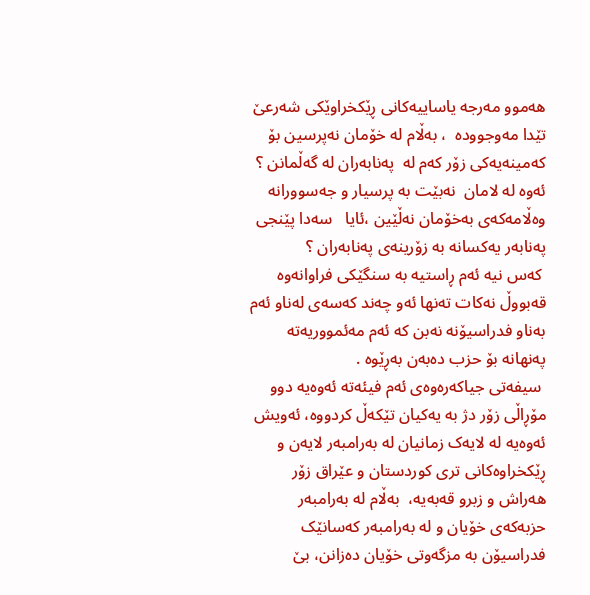هه‌موو مه‌رجه‌ یاساییه‌کانی ڕێکخراوێکی شه‌رعێ تێدا مه‌وجووده‌  ، به‌ڵام له‌ خۆمان نه‌پرسین بۆ که‌مینه‌یه‌کی زۆر که‌م له‌  په‌نابه‌ران له‌ گه‌ڵمانن ؟ ئه‌وه‌ له‌ لامان  نه‌بێت به‌ پرسیار و جه‌سوورانه‌ وه‌ڵامه‌که‌ی به‌خۆمان نه‌ڵێین ،ئایا   سه‌دا پێنجی‌ په‌نابه‌ر یه‌کسانه‌ به‌ زۆرینه‌ی په‌نابه‌ران ؟
 که‌س نیه‌ ئه‌م ڕاستیه‌ به‌ سنگێکی فراوانه‌وه‌ قه‌بووڵ نه‌کات ته‌نها ئه‌و چه‌ند که‌سه‌ی له‌ناو ئه‌م به‌ناو فدراسیۆنه‌ نه‌بن که‌ ئه‌م مه‌ئمووریه‌ته‌ په‌نهانه‌ بۆ حزب ده‌به‌ن به‌ڕێوه‌ .
 سیفه‌تی جیاکه‌ره‌وه‌ی ئه‌م فیئه‌ته‌ ئه‌وه‌یه‌ دوو مۆڕاڵی زۆر دژ به‌ یه‌کیان تێکه‌ڵ کردووه‌، ئه‌ویش ئه‌وه‌یه‌ له‌ لایه‌ک زمانیان له‌ به‌رامبه‌ر لایه‌ن و ڕێکخراوه‌کانی تری کوردستان و عێراق زۆر هه‌راش و زبرو قه‌به‌یه‌،  به‌ڵام له‌ به‌رامبه‌ر حزبه‌که‌ی خۆیان و له‌ به‌رامبه‌ر که‌سانێک فدراسیۆن به‌ مزگه‌وتی خۆیان ده‌زانن، بێ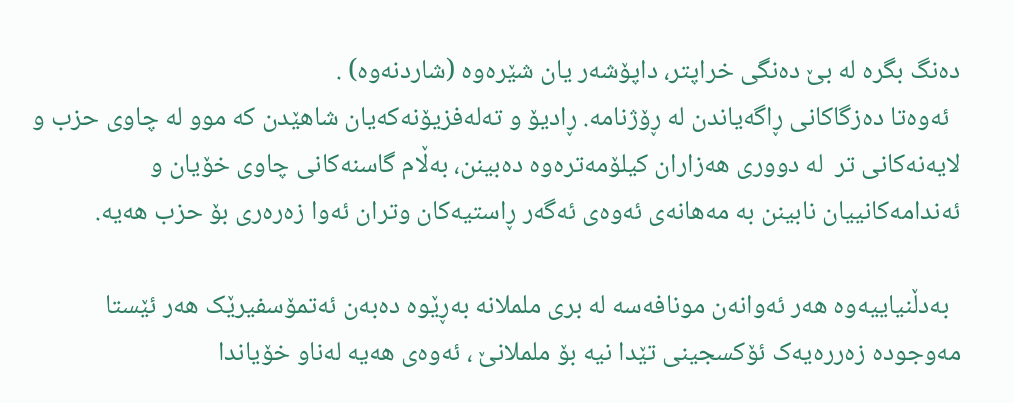ده‌نگ بگره‌ له‌ بێ ده‌نگی خراپتر، داپۆشه‌ر یان شێره‌وه‌ (شاردنه‌وه‌) .
  ئه‌وه‌تا ده‌زگاکانی ڕاگه‌یاندن له‌ ڕۆژنامه. ڕادیۆ و ته‌له‌فزیۆنه‌که‌یان شاهێدن که‌ موو له‌ چاوی حزب و لایه‌نه‌کانی تر  له‌ دووری هه‌زاران کیلۆمه‌تره‌وه‌ ده‌بینن، به‌ڵام گاسنه‌کانی چاوی خۆیان و ئه‌ندامه‌کانییان نابینن به‌ مه‌هانه‌ی ئه‌وه‌ی ئه‌گه‌ر ڕاستیه‌کان وتران ئه‌وا زه‌ره‌ری بۆ حزب هه‌یه.

  به‌دڵنیاییه‌وه‌ هه‌ر ئه‌وانه‌ن مونافه‌سه‌ له‌ بری ململانه‌ به‌ڕێوه‌ ده‌به‌ن ئه‌تمۆسفیرێک هه‌ر ئێستا مه‌وجوده‌ زه‌رره‌یه‌ک ئۆکسجینی تێدا نیه‌ بۆ ململانێ ، ئه‌وه‌ی هه‌یه‌ له‌ناو خۆیاندا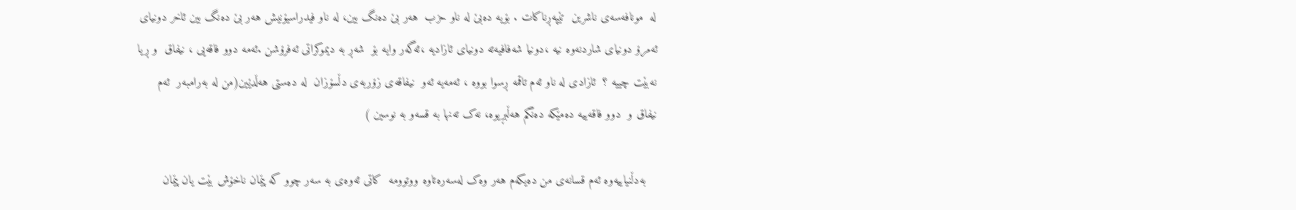له‌  مونافه‌سه‌ی ناشرین  تێپه‌ڕناکات . بۆیه‌ ده‌بێ له‌ ناو حزب  هه‌ر بێ ده‌نگ بین، له‌ ناو فیدراسیۆنیش هه‌ر بێ ده‌نگ بین ئاخر دونیای ئه‌مرۆ دونیای شاردنه‌وه‌ نیه‌ ،دونیا شه‌فافیه‌ته‌ دونیای ئازادیه‌ ،ئه‌گه‌ر وایه‌ بۆ  شه‌ڕ به‌ دیموکراتی ئه‌فرۆشن .ئه‌مه‌ دوو فاقه‌یی ، نیفاق  و ڕیا نه‌بێت چییه‌ ؟  ئازادی له‌ ناو ئه‌م تاقمه‌ ڕسوا بووه‌ ، ئه‌مه‌یه‌ ئه‌و  نیفاقه‌ی زۆربه‌ی دڵسۆزان  له‌ ده‌ستی هه‌ڵدێین(من له‌ به‌رامبه‌ر  ئه‌م نیفاق و  دوو فاقه‌ییه‌ ده‌مێکه‌ ده‌نگم هه‌ڵبڕیوه، نه‌ک ته‌نها به‌ قسه‌و به‌ نوسین )

   به‌دڵنیاییه‌وه‌ ئه‌م قسانه‌ی من ده‌یکه‌م هه‌ر وه‌ک له‌سه‌ره‌تاوه‌ ووتوومه‌  کاتی ئه‌وه‌ی به‌ سه‌ر چوو که‌ پێمان ناخۆش بێت یان پێمان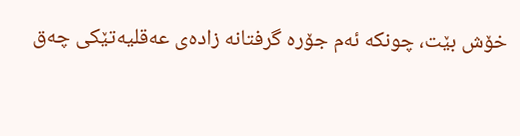خۆش بێت، چونکه‌ ئه‌م جۆره‌ گرفتانه‌ زاده‌ی عه‌قلیه‌تێکی چه‌ق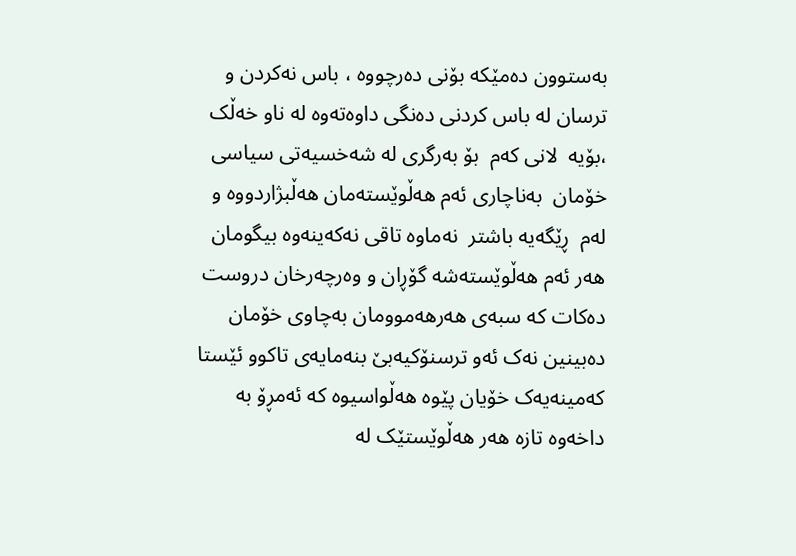به‌ستوون ده‌مێکه‌ بۆنی ده‌رچووه‌ ، باس نه‌کردن و ترسان له‌ باس کردنی ده‌نگی داوه‌ته‌وه‌ له‌ ناو خه‌ڵک ،بۆیه‌ ‌ لانی که‌م  بۆ به‌رگری له‌ شه‌خسیه‌تی سیاسی خۆمان  به‌ناچاری ئه‌م هه‌ڵوێسته‌مان هه‌ڵبژاردووه‌ و له‌م  ڕێگه‌یه‌ باشتر  نه‌ماوه‌ تاقی نه‌که‌ینه‌وه‌ بیگومان هه‌ر ئه‌م هه‌ڵوێسته‌شه‌ گۆڕان و وه‌رچه‌رخان دروست ده‌کات که‌ سبه‌ی هه‌رهه‌موومان به‌چاوی خۆمان ده‌بینین نه‌ک ئه‌و ترسنۆکیه‌بێ بنه‌مایه‌ی تاکوو ئێستا که‌مینه‌یه‌ک خۆیان پێوه‌ هه‌ڵواسیوه‌ که‌ ئه‌مڕۆ به‌ داخه‌وه تازه‌ هه‌ر هه‌ڵوێستێک له‌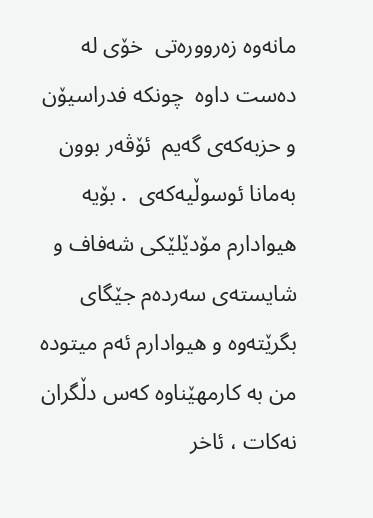مانه‌وه‌ زه‌رووره‌تی  خۆی له‌ ده‌ست داوه‌  چونکه‌ فدراسیۆن و حزبه‌که‌ی گه‌یم  ئۆڤه‌ر بوون به‌مانا ئوسوڵیه‌که‌ی  . بۆیه‌  هیوادارم مۆدێلێکی شه‌فاف و شایسته‌ی سه‌رده‌م جێگای بگرێته‌وه و هیوادارم ئه‌م میتوده‌ من به‌ کارمهێناوه‌ که‌س دڵگران نه‌کات ، ئاخر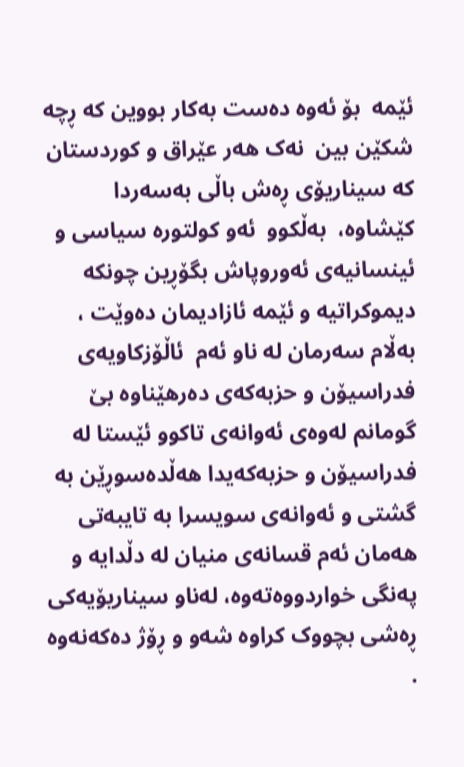ئێمه‌  بۆ ئه‌وه‌ ده‌ست به‌کار بووین که‌ ڕچه‌ شکێن بین  نه‌ک هه‌ر عێراق و کوردستان که‌ سیناریۆی ڕه‌ش باڵی به‌سه‌ردا کێشاوه‌،  به‌ڵکوو  ئه‌و کولتوره‌ سیاسی و ئینسانیه‌ی ئه‌وروپاش بگۆڕین چونکه‌ دیموکراتیه‌ و ئێمه‌ ئازادیمان ده‌وێت ، به‌ڵام سه‌رمان له‌ ناو ئه‌م  ئاڵۆزکاویه‌ی فدراسیۆن و حزبه‌که‌ی ده‌رهێناوه‌ بێ گومانم له‌وه‌ی ئه‌وانه‌ی تاکوو ئێستا له‌ فدراسیۆن و حزبه‌که‌یدا هه‌ڵده‌سوڕێن به‌ گشتی و ئه‌وانه‌ی سویسرا به‌ تایبه‌تی هه‌مان ئه‌م قسانه‌ی منیان له‌ دڵدایه‌ و په‌نگی خواردووه‌ته‌وه‌، له‌ناو سیناریۆیه‌کی ڕه‌شی بچووک کراوه‌ شه‌و و ڕۆژ ده‌که‌نه‌وه‌ .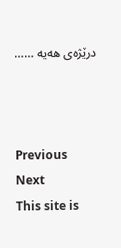درێژه‌ی هه‌یه‌ ……



Previous
Next
This site is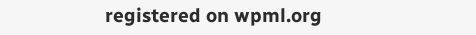registered on wpml.org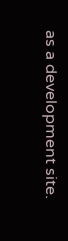as a development site.